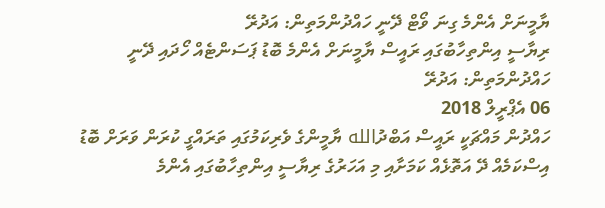ޔާމީނަށް އެންމެ ގިނަ ވޯޓް ދޭނީ ހައްދުންމަތިން: އަދުރޭ
ރިޔާސީ އިންތިހާބުގައި ރައީސް ޔާމީނަށް އެންމެ ބޮޑު ޕަސަންޓެއް ހޯދައި ދޭނީ ހައްދުންމަތިން: އަދުރޭ
06 އެޕްރީލް 2018
ހައްދުން މައްޗަކީ ރައީސް އަބްދުالله ޔާމީންގެ ވެރިކަމުގައި ތަރައްގީ ކުރަން ވަރަށް ބޮޑު އިސްކަމެއް ދޭ އަތޮޅެއް ކަމަށާއި މި އަހަރުގެ ރިޔާސީ އިންތިހާބުގައި އެންމެ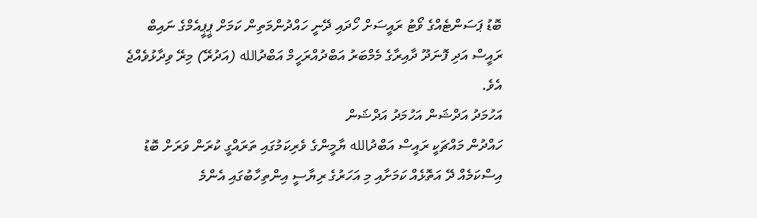ބޮޑު ޕަސަންޓެއްގެ ވޯޓު ރައީސަށް ހޯދައި ދޭނީ ހައްދުންމަތިން ކަމަށް ޕީޕީއެމްގެ ނައިބް ރައީސް އަދި ފޮނަދޫ ދާއިރާގެ މެމްބަރު އަބްދުއްރަހީމް އަބްދުالله (އަދުރޭ) މިރޭ ވިދާޅުވެއްޖެ އެވެ.
އަހުމަދު އަދްޝަން އަހުމަދު އަދްޝަން
ހައްދުން މައްޗަކީ ރައީސް އަބްދުالله ޔާމީންގެ ވެރިކަމުގައި ތަރައްގީ ކުރަން ވަރަށް ބޮޑު އިސްކަމެއް ދޭ އަތޮޅެއް ކަމަށާއި މި އަހަރުގެ ރިޔާސީ އިންތިހާބުގައި އެންމެ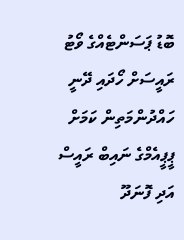ބޮޑު ޕަސަންޓެއްގެ ވޯޓު ރައީސަށް ހޯދައި ދޭނީ ހައްދުންމަތިން ކަމަށް ޕީޕީއެމްގެ ނައިބް ރައީސް އަދި ފޮނަދޫ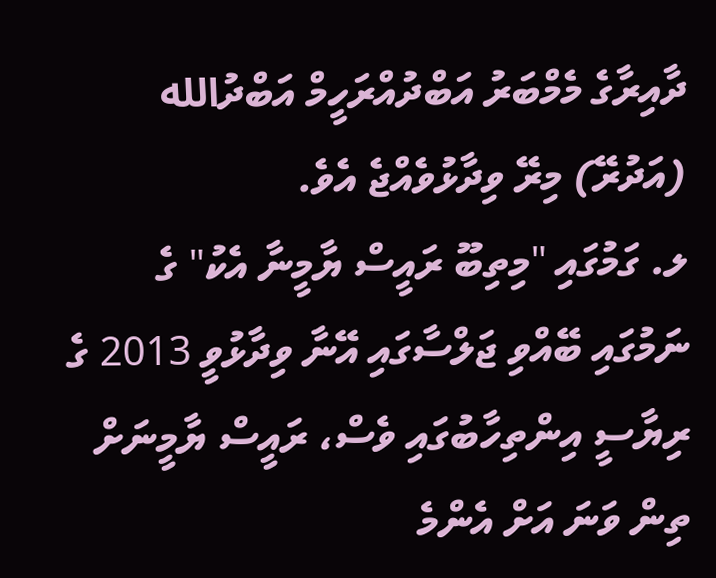ދާއިރާގެ މެމްބަރު އަބްދުއްރަހީމް އަބްދުالله (އަދުރޭ) މިރޭ ވިދާޅުވެއްޖެ އެވެ.
ލ. ގަމުގައި "މިތިބޫ ރައީސް ޔާމީނާ އެކު" ގެ ނަމުގައި ބޭއްވި ޖަލްސާގައި އޭނާ ވިދާޅުވީ 2013 ގެ ރިޔާސީ އިންތިހާބުގައި ވެސް، ރައީސް ޔާމީނަށް ތިން ވަނަ އަށް އެންމެ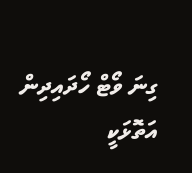ގިނަ ވޯޓް ހޯދައިދިން އަތޮޅަކީ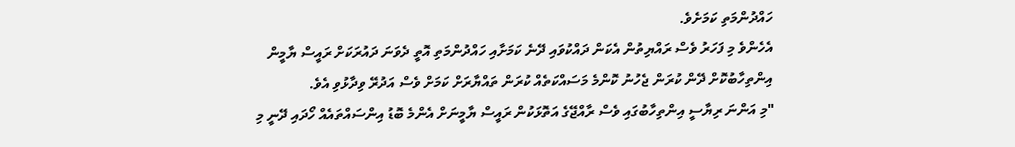ހައްދުންމަތި ކަމަށެވެ.
އެހެންވެ މި ފަހަރު ވެސް ރައްޔިތުން އެކަން ދައްކުވައި ދޭނެ ކަމަށާއި ހައްދުންމަތި އޮތީ ދެވަނަ ދައުރަކަށް ރައީސް ޔާމީން އިންތިހާބުކޮށް ދޭން ކުރަން ޖެހުނު ކޮންމެ މަސައްކަތެއް ކުރަން ތައްޔާރަށް ކަމަށް ވެސް އަދުރޭ ވިދާޅުވި އެވެ.
"މި އަންނަ ރިޔާސީ އިންތިހާބުގައި ވެސް ރާއްޖޭގެ އަތޮޅަކުން ރައީސް ޔާމީނަށް އެންމެ ބޮޑު އިންސައްތައެއް ހޯދައި ދޭނީ މި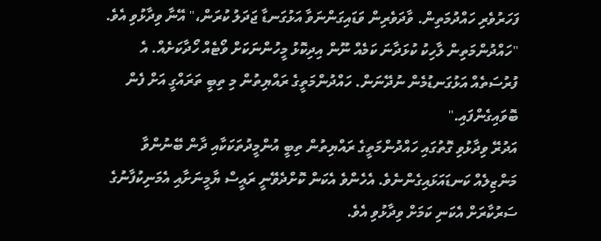ފަހަރުވެރި ހައްދުމަތިން. ވާދަވެރިން ވަޑައިގަންނަވާ އަޅުގަނޑާ ޖަދަލު ކުރަން،" އޭނާ ވިދާޅުވި އެވެ.
"ހައްދުންމަތިން ލާހިކު ކުޅަދާނަ ކަމެއް ނޫން އިދިކޮޅު މީހުންނަކަށް ވޯޓެއް ހޯދާކަށެއް. އެ ފުރުސަތެއް އަޅުގަނޑުމެން ނުދޭނަން. ހައްދުންމަތީގެ ރައްޔިތުން މި ތިބީ ތަރައްގީ އަށް ފެން ބޮވައިގެންފައި."
އަދުރޭ ވިދާޅުވި ގޮތުގައި ހައްދުންމަތީގެ ރައްޔިތުން ތިބީ އުންމީދުތަކަކާއި ދާން ބޭނުންވާ މަންޒިލެއް ކަނޑައަޅައިގެންނެވެ. އެހެންވެ އެކަން ކޮށްދެވޭނީ ރައީސް ޔާމީނަށާއި އެމަނިކުފާނުގެ ސަރުކާރަށް އެކަނި ކަމަށް ވިދާޅުވި އެވެ.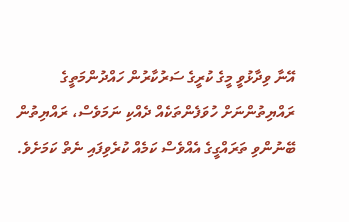އޭނާ ވިދާޅުވީ މީގެ ކުރީގެ ސަރުކާރުން ހައްދުންމަތީގެ ރައްޔިތުންނަށް ހުވަފެންތަކެއް ދެއްކި ނަމަވެސް، ރައްޔިތުން ބޭނުންވި ތަރައްގީގެ އެއްވެސް ކަމެއް ކުރެވިފައި ނެތް ކަމަށެވެ.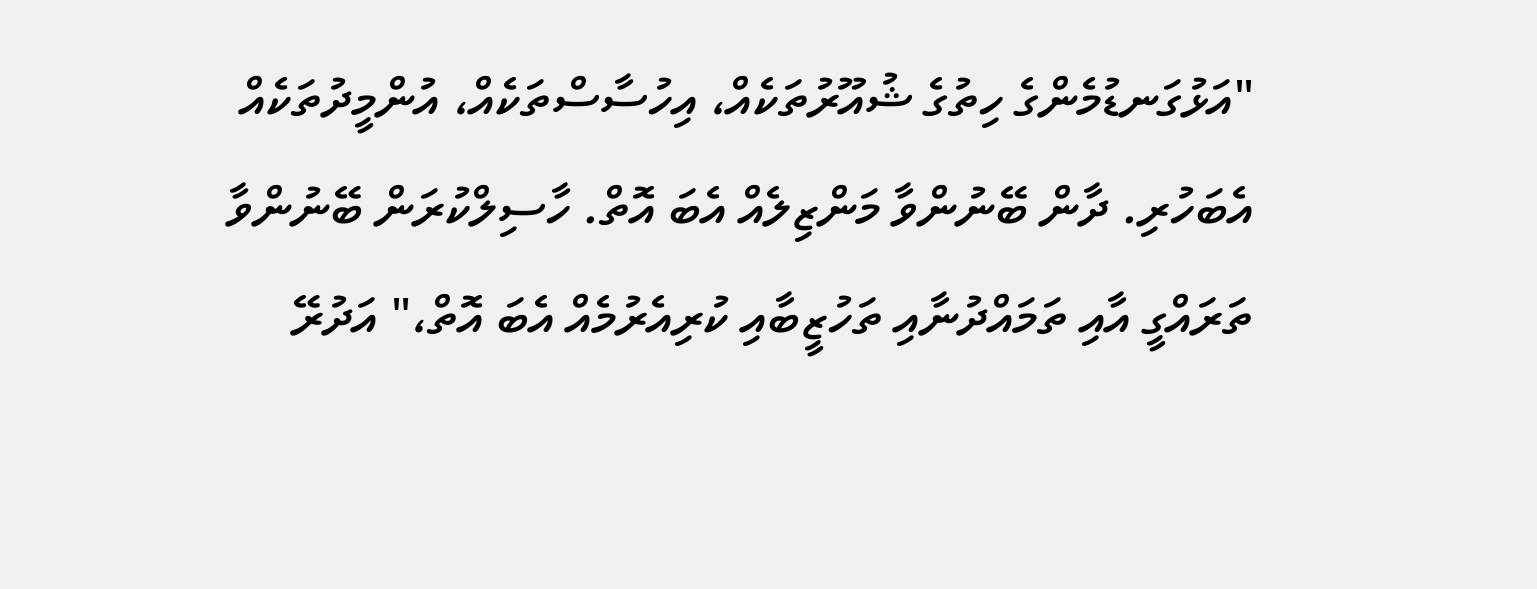"އަޅުގަނޑުމެންގެ ހިތުގެ ޝުއޫރުތަކެއް، އިހުސާސްތަކެއް، އުންމީދުތަކެއް އެބަހުރި. ދާން ބޭނުންވާ މަންޒިލެއް އެބަ އޮތް. ހާސިލްކުރަން ބޭނުންވާ ތަރައްގީ އާއި ތަމައްދުނާއި ތަހުޒީބާއި ކުރިއެރުމެއް އެބަ އޮތް،" އަދުރޭ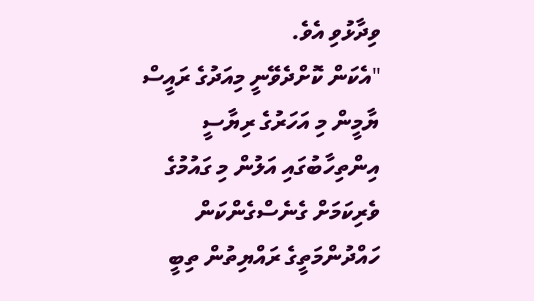ވިދާޅުވި އެވެ.
"އެކަން ކޮށްދެވޭނީ މިއަދުގެ ރައީސް ޔާމީން މި އަހަރުގެ ރިޔާސީ އިންތިހާބުގައި އަލުން މި ގައުމުގެ ވެރިކަމަށް ގެނެސްގެންކަން ހައްދުންމަތީގެ ރައްޔިތުން ތިބީ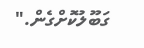ގަބޫލުކޮށްގެން."